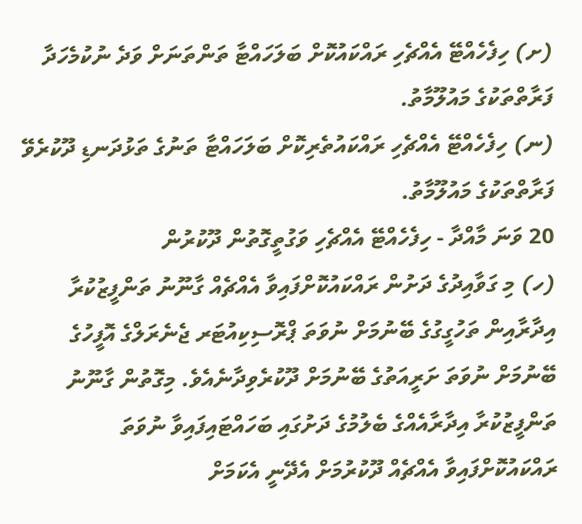(ށ) ހިފެހެއްޓޭ އެއްޗެހި ރައްކައުކޮށް ބަލަހައްޓާ ތަންތަނަށް ވަދެ ނުކުމެހަދާ ފަރާތްތަކުގެ މައުލޫމާތު.
(ނ) ހިފެހެއްޓޭ އެއްޗެހި ރައްކައުތެރިކޮށް ބަލަހައްޓާ ތަނުގެ ތަޅުދަނޑި ދޫކުރެވޭ ފަރާތްތަކުގެ މައުލޫމާތު.
20 ވަނަ މާއްދާ - ހިފެހެއްޓޭ އެއްޗެހި ވަގުތީގޮތުން ދޫކުރުން
(ހ) މި ގަވާއިދުގެ ދަށުން ރައްކައުކޮށްފައިވާ އެއްޗެއް ގާނޫނު ތަންފީޒުކުރާ އިދާރާއިން ތަހުގީގުގެ ބޭނުމަށް ނުވަތަ ޕްރޮސިކިއުޓަރ ޖެނެރަލްގެ އޮފީހުގެ ބޭނުމަށް ނުވަތަ ށަރީއަތުގެ ބޭނުމަށް ދޫކުރެވިދާނެއެވެ. މިގޮތުން ގާނޫނު ތަންފީޒުކުރާ އިދާރާއެއްގެ ބެލުމުގެ ދަށުގައި ބަހައްޓައިފައިވާ ނުވަތަ ރައްކައުކޮށްފައިވާ އެއްޗެއް ދޫކުރުމަށް އެދޭނީ އެކަމަށް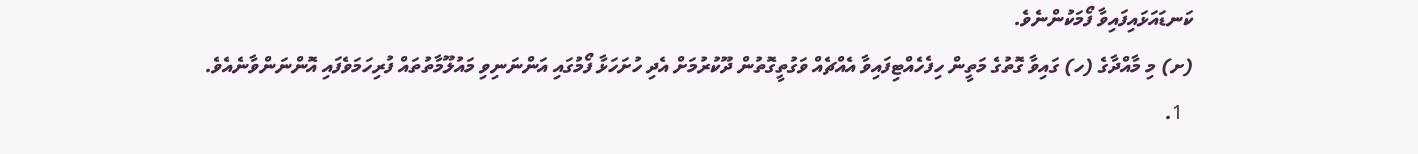ކަނޑައަޅައިފައިވާ ފޯމަކުންނެވެ.
(ށ) މި މާއްދާގެ (ހ) ގައިވާ ގޮތުގެ މަތީން ހިފެހެއްޓިފައިވާ އެއްޗެއް ވަގުތީގޮތުން ދޫކުރުމަށް އެދި ހުށަހަޅާ ފޯމުގައި އަންނަނިވި މައުލޫމާތުތައް ފުރިހަމަވެފައި އޮންނަންވާނެއެވެ.
  1.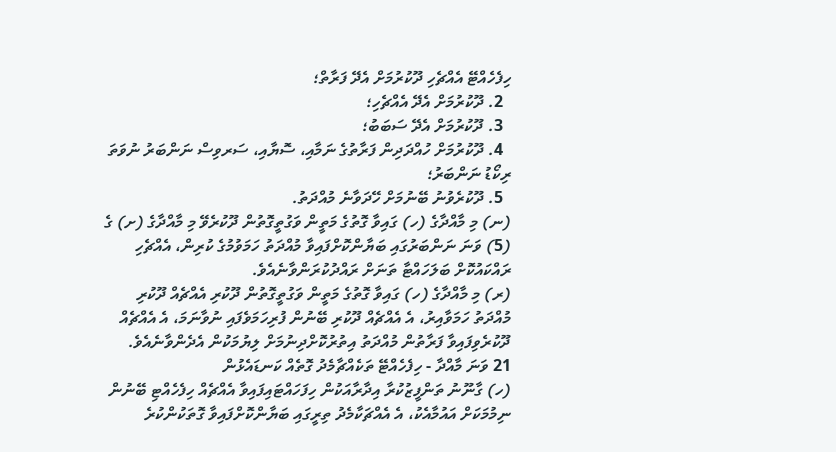ހިފެހެއްޓޭ އެއްޗެހި ދޫކުރުމަށް އެދޭ ފަރާތް؛
  2. ދޫކުރުމަށް އެދޭ އެއްޗެހި؛
  3. ދޫކުރުމަށް އެދޭ ސަބަބު؛
  4. ދޫކުރުމަށް ހުއްދަދިން ފަރާތުގެ ނަމާއި، ސޮޔާއި، ސަރވިސް ނަންބަރު ނުވަތަ ރިކޯޑު ނަންބަރު؛
  5. ދޫކުރެވުނު ބޭނުމަށް ހޭދަވާނެ މުއްދަތު.
(ނ) މި މާއްދާގެ (ހ) ގައިވާ ގޮތުގެ މަތީން ވަގުތީގޮތުން ދޫކުރެވޭ މި މާއްދާގެ (ށ) ގެ (5) ވަނަ ނަންބަރުގައި ބަޔާންކޮށްފައިވާ މުއްދަތު ހަމަވުމުގެ ކުރިން، އެއްޗެހި ރައްކައުކޮށް ބަލަހައްޓާ ތަނަށް ރައްދުކުރަންވާނެއެވެ.
(ރ) މި މާއްދާގެ (ހ) ގައިވާ ގޮތުގެ މަތީން ވަގުތީގޮތުން ދޫކުރި އެއްޗެއް ދޫކުރި މުއްދަތު ހަމަވާއިރު، އެ އެއްޗެއް ދޫކުރި ބޭނުން ފުރިހަމަވެފައި ނުވާނަމަ، އެ އެއްޗެއް ދޫކުރެވިފައިވާ ފަރާތުން މުއްދަތު އިތުރުކޮށްދިނުމަށް ލިޔުމަކުން އެދެންވާނެއެވެ.
21 ވަނަ މާއްދާ - ހިފެހެއްޓޭ ތަކެއްޗާމެދު ގޮތެއް ކަނޑައެޅުން
(ހ) ގާނޫނު ތަންފީޒުކުރާ އިދާރާއަކުން ހިފަހައްޓައިފައިވާ އެއްޗެއް ހިފެހެއްޓި ބޭނުން ނިމުމަކަށް އައުމާއެކު، އެ އެއްޗަކާމެދު ތިރީގައި ބަޔާންކޮށްފައިވާ ގޮތަކުންކުރެ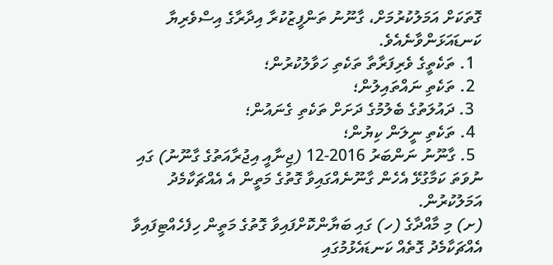ގޮތަކަށް އަމަލުކުރުމަށް، ގާނޫނު ތަންފީޒުކުރާ އިދާރާގެ އިސްވެރިޔާ ކަނޑައަޅަންވާނެއެވެ.
  1. ތަކެތީގެ ވެރިފަރާތާ ތަކެތި ހަވާލުކުރުން؛
  2. ތަކެތި ނައްތައިލުން؛
  3. ދައުލަތުގެ ބެލުމުގެ ދަށަށް ތަކެތި ގެނައުން؛
  4. ތަކެތި ނީލަން ކިޔުން؛
  5. ގާނޫނު ނަންބަރު 2016-12 (ޖިނާއީ އިޖުރާއަތުގެ ގާނޫނު) ގައި ނުވަތަ ކަމާގުޅޭ އެހެން ގާނޫނެއްގައިވާ ގޮތުގެ މަތީން އެ އެއްޗަކާމެދު އަމަލުކުރުން.
(ށ) މި މާއްދާގެ (ހ) ގައި ބަޔާންކޮށްފައިވާ ގޮތުގެ މަތީން ހިފެހެއްޓިފައިވާ އެއްޗަކާމެދު ގޮތެއް ކަނޑައެޅުމުގައި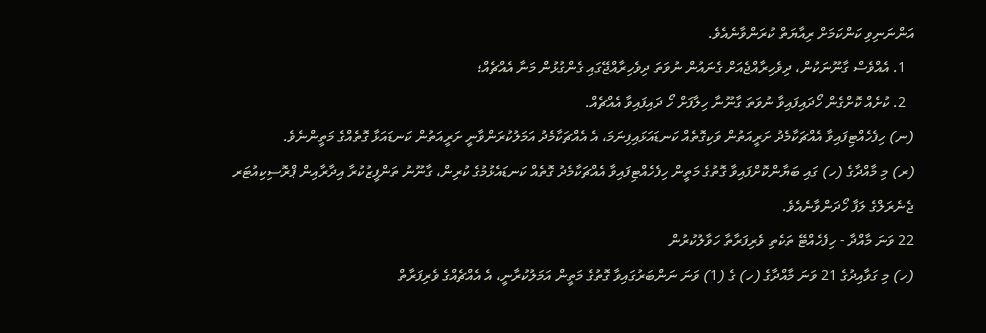އަންނަނިވި ކަންކަމަށް ރިއާޔަތް ކުރަންވާނެއެވެ.
  1. އެއްވެސް ގާނޫނަކުން، ދިވެހިރާއްޖެއަށް ގެނައުން ނުވަތަ ދިވެހިރާއްޖޭގައި ގެންގުޅުން މަނާ އެއްޗެއް؛
  2. ކުށެއް ކޮށްގެން ހޯދައިފައިވާ ނުވަތަ ގާނޫނާ ހިލާފަށް ހޯ ދައިފައިވާ އެއްޗެއް.
(ނ) ހިފެހެއްޓިފައިވާ އެއްޗަކާމެދު ށަރީއަތުން ވަކިގޮތެއް ކަނޑައަޅައިފިނަމަ، އެ އެއްޗަކާމެދު އަމަލުކުރަންވާނީ ށަރީއަތުން ކަނޑައަޅާ ގޮތެއްގެ މަތީންނެވެ.
(ރ) މި މާއްދާގެ (ހ) ގައި ބަޔާންކޮށްފައިވާ ގޮތުގެ މަތީން ހިފެހެއްޓިފައިވާ އެއްޗަކާމެދު ގޮތެއް ކަނޑައެޅުމުގެ ކުރިން، ގާނޫނު ތަންފީޒުކުރާ އިދާރާއިން ޕްރޮސިކިއުޓަރ ޖެނެރަލްގެ ލަފާ ހޯދަންވާނެއެވެ.
22 ވަނަ މާއްދާ - ހިފެހެއްޓޭ ތަކެތި ވެރިފަރާތާ ހަވާލުކުރުން
(ހ) މި ގަވާއިދުގެ 21 ވަނަ މާއްދާގެ (ހ) ގެ (1) ވަނަ ނަންބަރުގައިވާ ގޮތުގެ މަތީން އަމަލުކުރާނީ، އެ އެއްޗެއްގެ ވެރިފަރާތް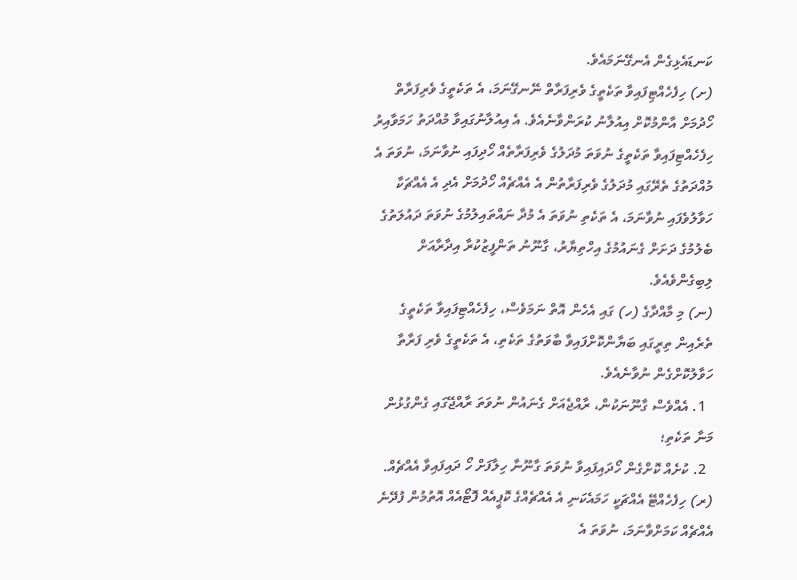ކަނޑައެޅިގެން އެނގޭނަމައެވެ.
(ށ) ހިފެހެއްޓިފައިވާ ތަކެތީގެ ވެރިފަރާތް ނޭނގޭނަމަ، އެ ތަކެތީގެ ވެރިފަރާތް ހޯދުމަށް އާންމުކޮށް އިއުލާނު ކުރަންވާނެއެވެ. އެ އިއުލާނުގައިވާ މުއްދަތު ހަމަވާއިރު ހިފެހެއްޓިފައިވާ ތަކެތީގެ ނުވަތަ މުދަލުގެ ވެރިފަރާތެއް ހޯދިފައި ނުވާނަމަ، ނުވަތަ އެ މުއްދަތުގެ ތެރޭގައި މުދަލުގެ ވެރިފަރާތުން އެ އެއްޗެއް ހޯދުމަށް އެދި އެ އެއްޗަކާ ހަވާލުވެފައި ނުވާނަމަ، އެ ތަކެތި ނުވަތަ އެ މުދާ ނައްތައިލުމުގެ ނުވަތަ ދައުލަތުގެ ބެލުމުގެ ދަށަށް ގެނައުމުގެ އިހްތިޔާރު، ގާނޫނު ތަންފީޒުކުރާ އިދާރާއަށް ލިބިގެންވެއެވެ.
(ނ) މި މާއްދާގެ (ހ) ގައި އެހެން އޮތް ނަމަވެސް، ހިފެހެއްޓިފައިވާ ތަކެތީގެ ތެރެއިން ތިރީގައި ބަޔާންކޮށްފައިވާ ބާވަތުގެ ތަކެތި، އެ ތަކެތީގެ ވެރި ފަރާތާ ހަވާލުކޮށްގެން ނުވާނެއެވެ.
  1. އެއްވެސް ގާނޫނަކުން، ރާއްޖެއަށް ގެނައުން ނުވަތަ ރާއްޖޭގައި ގެންގުޅުން މަނާ ތަކެތި؛
  2. ކުށެއް ކޮށްގެން ހޯދައިފައިވާ ނުވަތަ ގާނޫނާ ހިލާފަށް ހޯ ދައިފައިވާ އެއްޗެއް.
(ރ) ހިފެހެއްޓޭ އެއްޗަކީ ހަމައެކަނި އެ އެއްޗެއްގެ ކޮޕީއެއް ފޮޓޯއެއް އޮތުމުން ފުދޭނެ އެއްޗެއް ކަމަށްވާނަމަ، ނުވަތަ އެ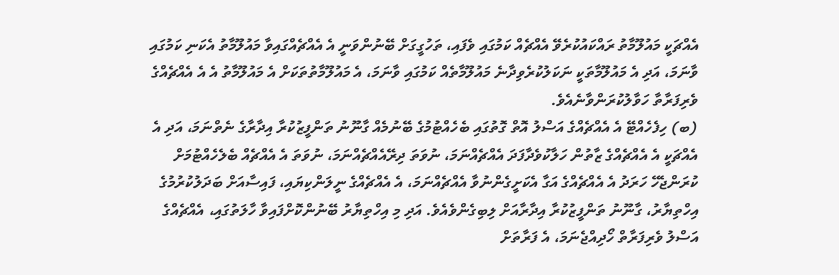އެއްޗަކީ މައުލޫމާތު ރައްކައުކުރެވޭ އެއްޗެއް ކަމުގައި ވެފައި، ތަހުގީގަށް ބޭނުންވަނީ އެ އެއްޗެއްގައިވާ މައުލޫމާތު އެކަނި ކަމުގައި ވާނަމަ، އަދި އެ މައުލޫމާތަކީ ނަކަލުކުރެވިދާނެ މައުލޫމާތެއް ކަމުގައި ވާނަމަ، އެ މައުލޫމާތުތަކަށް އެ މައުލޫމާތު އެ އެ އެއްޗެއްގެ ވެރިފަރާތާ ހަވާލުކުރަންވާނެއެވެ.
(ބ) ހިފެހެއްޓޭ އެ އެއްޗެއްގެ އަސްލު އޮތް ގޮތުގައި ބެހެއްޓުމުގެ ބޭނުމެއް ގާނޫނު ތަންފީޒުކުރާ އިދާރާގެ ނެތްނަމަ، އަދި އެ އެއްޗަކީ އެ އެއްޗެއްގެ ޒާތުން ހަލާކުވެދާފަދަ އެއްޗެއްނަމަ، ނުވަތަ ދިރޭއެއްޗެއްނަމަ، ނުވަތަ އެ އެއްޗެއް ބެލެހެއްޓުމަށް ކުރަންޖެހޭ ހަރަދު އެ އެއްޗެއްގެ އަގާ އެކަށީގެންނުވާ އެއްޗެއްނަމަ، އެ އެއްޗެއްގެ ނީލަންކިޔައި، ފައިސާއަށް ބަދަލުކުރުމުގެ އިހްތިޔާރު، ގާނޫނު ތަންފީޒުކުރާ އިދާރާއަށް ލިބިގެންވެއެވެ. އަދި މި އިހްތިޔާރު ބޭނުންކޮށްފައިވާ ހާލަތުގައި، އެއްޗެއްގެ އަސްލު ވެރިފަރާތް ހޯދިއްޖެނަމަ، އެ ފަރާތަށް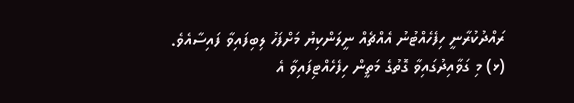ރައްދުކުރާނީ ހިފެހެއްޓުނު އެއްޗެއް ނީލަންކިޔު މަށްފަހު ލިބިފައިވާ ފައިސާއެވެ.
(ޅ) މި ގަވާއިދުގައިވާ ގޮތުގެ މަތީން ހިފެހެއްޓިފައިވާ އެ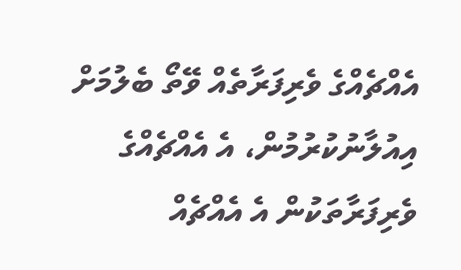އެއްޗެއްގެ ވެރިފަރާތެއް ވޭތޯ ބެލުމަށް އިއުލާނުކުރުމުން، އެ އެއްޗެއްގެ ވެރިފަރާތަކުން އެ އެއްޗެއް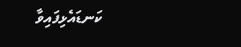ކަނޑައެޅިފައިވާ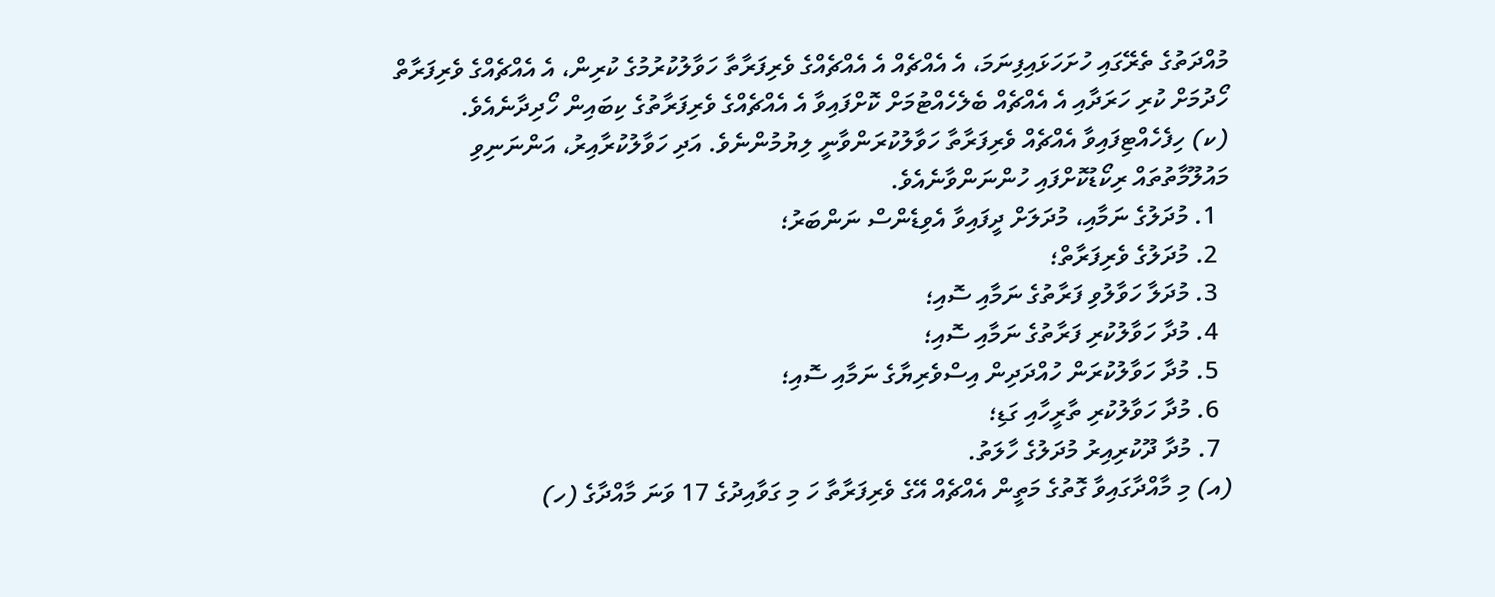މުއްދަތުގެ ތެރޭގައި ހުށަހަޅައިފިނަމަ، އެ އެއްޗެއް އެ އެއްޗެއްގެ ވެރިފަރާތާ ހަވާލުކުރުމުގެ ކުރިން، އެ އެއްޗެއްގެ ވެރިފަރާތް ހޯދުމަށް ކުރި ހަރަދާއި އެ އެއްޗެއް ބެލެހެއްޓުމަށް ކޮށްފައިވާ އެ އެއްޗެއްގެ ވެރިފަރާތުގެ ކިބައިން ހޯދިދާނެއެވެ.
(ކ) ހިފެހެއްޓިފައިވާ އެއްޗެއް ވެރިފަރާތާ ހަވާލުކުރަންވާނީ ލިޔުމުންނެވެ. އަދި ހަވާލުކުރާއިރު، އަންނަނިވި މައުލޫމާތުތައް ރިކޯޑުކޮށްފައި ހުންނަންވާނެއެވެ.
  1. މުދަލުގެ ނަމާއި، މުދަލަށް ދީފައިވާ އެވިޑެންސް ނަންބަރު؛
  2. މުދަލުގެ ވެރިފަރާތް؛
  3. މުދަލާ ހަވާލުވި ފަރާތުގެ ނަމާއި ސޮއި؛
  4. މުދާ ހަވާލުކުރި ފަރާތުގެ ނަމާއި ސޮއި؛
  5. މުދާ ހަވާލުކުރަން ހުއްދަދިން އިސްވެރިޔާގެ ނަމާއި ސޮއި؛
  6. މުދާ ހަވާލުކުރި ތާރީހާއި ގަޑި؛
  7. މުދާ ދޫކުރިއިރު މުދަލުގެ ހާލަތު.
(އ) މި މާއްދާގައިވާ ގޮތުގެ މަތީން އެއްޗެއް އޭގެ ވެރިފަރާތާ ހަ މި ގަވާއިދުގެ 17 ވަނަ މާއްދާގެ (ހ)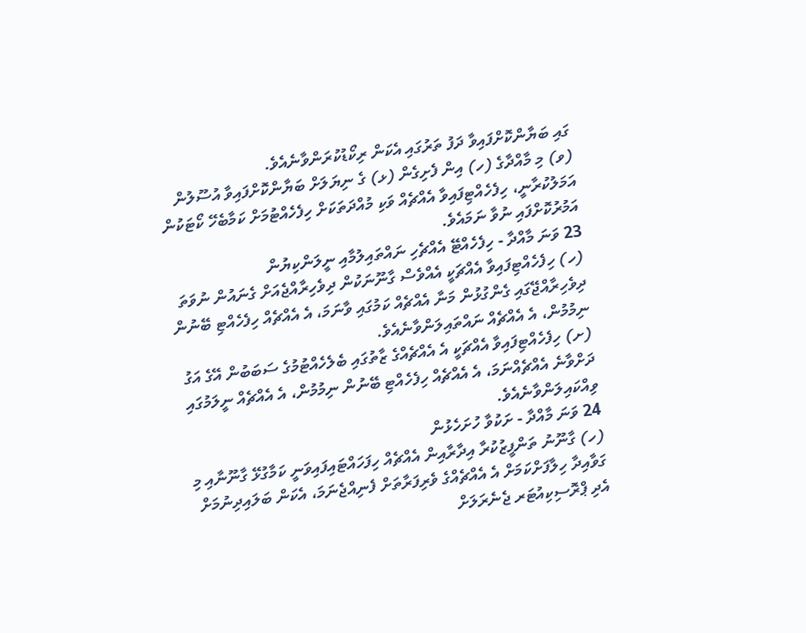ގައި ބަޔާންކޮށްފައިވާ ދަފު ތަރުގައި އެކަން ރިކޯޑުކުރަންވާނެއެވެ.
(ވ) މި މާއްދާގެ (ހ) އިން ފެށިގެން (ޅ) ގެ ނިޔަލަށް ބަޔާންކޮށްފައިވާ އުސޫލުން އަމަލުކުރާނީ، ހިފެހެއްޓިފައިވާ އެއްޗެއް ވަކި މުއްދަތަކަށް ހިފެހެއްޓުމަށް ކަމާބެހޭ ކޯޓަކުން އަމުރުކޮށްފައި ނުވާ ނަމައެވެ.
23 ވަނަ މާއްދާ - ހިފެހެއްޓޭ އެއްޗެހި ނައްތައިލުމާއި ނީލަންކިޔުން
(ހ) ހިފެހެއްޓިފައިވާ އެއްޗަކީ އެއްވެސް ގާނޫނަކުން ދިވެހިރާއްޖެއަށް ގެނައުން ނުވަތަ ދިވެހިރާއްޖޭގައި ގެންގުޅުން މަނާ އެއްޗެއް ކަމުގައި ވާނަމަ، އެ އެއްޗެއް ހިފެހެއްޓި ބޭނުން ނިމުމުން، އެ އެއްޗެއް ނައްތައިލަންވާނެއެވެ.
(ށ) ހިފެހެއްޓިފައިވާ އެއްޗަކީ އެ އެއްޗެއްގެ ޒާތުގައި ބެލެހެއްޓުމުގެ ސަބަބުން އޭގެ އަގު ދަށްވާނެ އެއްޗެއްނަމަ، އެ އެއްޗެއް ހިފެހެއްޓި ބޭނުން ނިމުމުން، އެ އެއްޗެއް ނީލަމުގައި ވިއްކައިލަންވާނެއެވެ.
24 ވަނަ މާއްދާ - ށަކުވާ ހުށަހެޅުން
(ހ) ގާނޫނު ތަންފީޒުކުރާ އިދާރާއިން އެއްޗެއް ހިފަހައްޓައިފައިވަނީ ކަމާގުޅޭ ގާނޫނާއި މި ގަވާއިދާ ހިލާފަށްކަމަށް އެ އެއްޗެއްގެ ވެރިފަރާތަށް ފެނިއްޖެނަމަ، އެކަން ބަލައިދިނުމަށް އެދި ޕްރޮސިކިއުޓަރ ޖެނެރަލަށް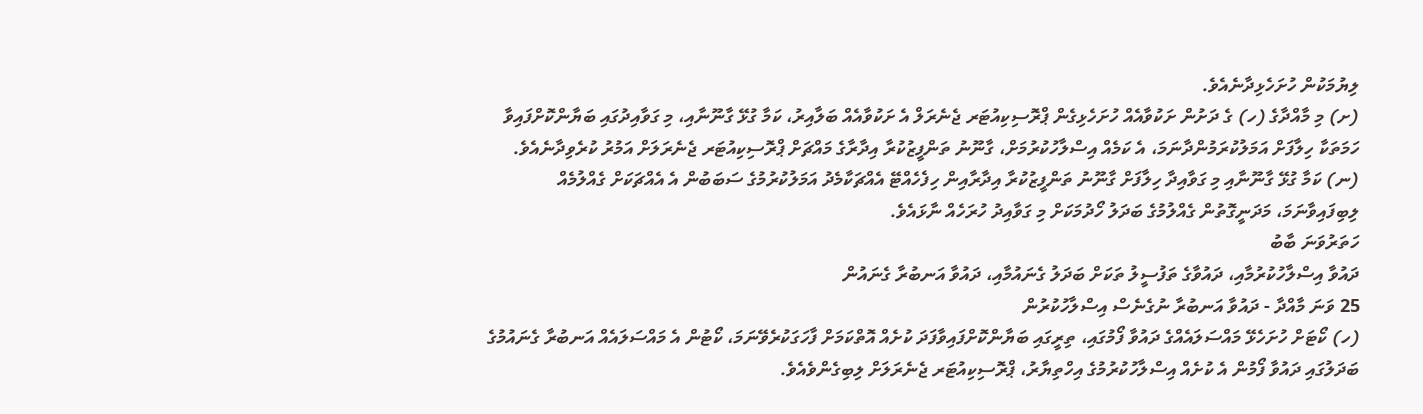ލިޔުމަކުން ހުށަހެޅިދާނެއެވެ.
(ށ) މި މާއްދާގެ (ހ) ގެ ދަށުން ށަކުވާއެއް ހުށަހެޅިގެން ޕްރޮސިކިއުޓަރ ޖެނެރަލް އެ ށަކުވާއެއް ބަލާއިރު، ކަމާ ގުޅޭ ގާނޫނާއި، މި ގަވާއިދުގައި ބަޔާންކޮށްފައިވާ ހަމަތަކާ ހިލާފަށް އަމަލުކުރަމުންދާނަމަ، އެ ކަމެއް އިސްލާހުކުރުމަށް، ގާނޫނު ތަންފީޒުކުރާ އިދާރާގެ މައްޗަށް ޕްރޮސިކިއުޓަރ ޖެނެރަލަށް އަމުރު ކުރެވިދާނެއެވެ.
(ނ) ކަމާ ގުޅޭ ގާނޫނާއި މި ގަވާއިދާ ހިލާފަށް ގާނޫނު ތަންފީޒުކުރާ އިދާރާއިން ހިފެހެއްޓޭ އެއްޗަކާމެދު އަމަލުކުރުމުގެ ސަބަބުން އެ އެއްޗަކަށް ގެއްލުމެއް ލިބިފައިވާނަމަ، މަދަނީގޮތުން ގެއްލުމުގެ ބަދަލު ހޯދުމަކަށް މި ގަވާއިދު ހުރަހެއް ނާޅައެވެ.
ހަތަރުވަނަ ބާބު
ދައުވާ އިސްލާހުކުރުމާއި، ދައުވާގެ ތަފުސީލު ތަކަށް ބަދަލު ގެނައުމާއި، ދައުވާ އަނބުރާ ގެނައުން
25 ވަނަ މާއްދާ - ދައުވާ އަނބުރާ ނުގެނެސް އިސްލާހުކުރުން
(ހ) ކޯޓަށް ހުށަހެޅޭ މައްސަލައެއްގެ ދައުވާ ފޯމުގައި، ތިރީގައި ބަޔާންކޮށްފައިވާފަދަ ކުށެއް އޮތްކަމަށް ފާހަގަކުރެވޭނަމަ، ކޯޓުން އެ މައްސަލައެއް އަނބުރާ ގެނައުމުގެ ބަދަލުގައި ދައުވާ ފޯމުން އެ ކުށެއް އިސްލާހުކުރުމުގެ އިހްތިޔާރު، ޕްރޮސިކިއުޓަރ ޖެނެރަލަށް ލިބިގެންވެއެވެ.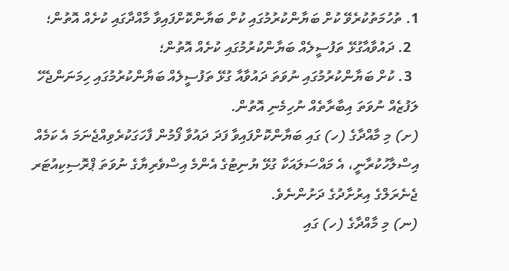1. ތުހުމަތުކުރެވޭ ކުށް ބަޔާންކުރުމުގައި ކުށް ބަޔާންކޮށްފައިވާ މާއްދާގައި ކުށެއް އޮތުން؛
  2. ދައުވާއާގުޅޭ ތަފުސީލެއް ބަޔާންކުރުމުގައި ކުށެއް އޮތުން؛
  3. ކުށް ބަޔާންކުރުމުގައި ނުވަތަ ދައުވާއާ ގުޅޭ ތަފުސީލެއް ބަޔާންކުރުމުގައި ހިމަނަންޖެހޭ ލަފުޒެއް ނުވަތަ އިބާރާތެއް ނުހިމެނި އޮތުން.
(ށ) މި މާއްދާގެ (ހ) ގައި ބަޔާންކޮށްފައިވާ ފަދަ ދައުވާ ފޯމުން ފާހަގަކުރެވިއްޖެނަމަ އެ ކަމެއް އިސްލާހުކުރާނީ، އެ މައްސަލައަކާ ގުޅޭ ޔުނިޓުގެ އެންމެ އިސްވެރިޔާގެ ނުވަތަ ޕްރޮސިކިއުޓަރ ޖެނެރަލްގެ އިރުށާދުގެ ދަށުންނެވެ.
(ނ) މި މާއްދާގެ (ހ) ގައި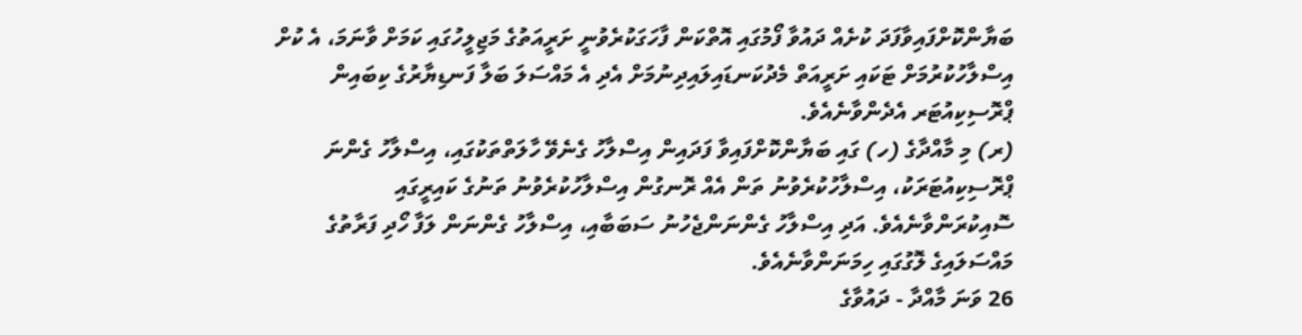ބަޔާންކޮށްފައިވާފަދަ ކުށެއް ދައުވާ ފޯމުގައި އޮތްކަން ފާހަގަކުރެވުނީ ށަރީއަތުގެ މަޖިލީހުގައި ކަމަށް ވާނަމަ، އެ ކުށް އިސްލާހުކުރުމަށް ޓަކައި ށަރީއަތް މެދުކަނޑައިލައިދިނުމަށް އެދި އެ މައްސަލަ ބަލާ ފަނޑިޔާރުގެ ކިބައިން ޕްރޮސިކިއުޓަރ އެދެންވާނެއެވެ.
(ރ) މި މާއްދާގެ (ހ) ގައި ބަޔާންކޮށްފައިވާ ފަދައިން އިސްލާހު ގެނެވޭ ހާލަތްތަކުގައި، އިސްލާހު ގެންނަ ޕްރޮސިކިއުޓަރަކު، އިސްލާހުކުރެވުނު ތަން އެއް ރޮނގުން އިސްލާހުކުރެވުނު ތަނުގެ ކައިރީގައި ސޮއިކުރަންވާނެއެވެ. އަދި އިސްލާހު ގެންނަންޖެހުނު ސަބަބާއި، އިސްލާހު ގެންނަން ލަފާ ހޯދި ފަރާތުގެ މައްސަލައިގެ ލޮގުގައި ހިމަނަންވާނެއެވެ.
26 ވަނަ މާއްދާ - ދައުވާގެ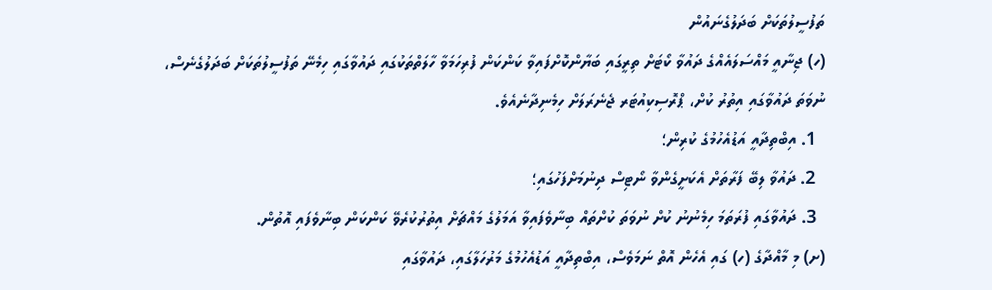ތަފުސީލުތަކަށް ބަދަލުގެނައުން
(ހ) ޖިނާއީ މައްސަލައެއްގެ ދައުވާ ކޯޓަށް ތިރީގައި ބަޔާންކޮށްފައިވާ ކަންކަން ފުރިހަމަވާ ހާލަތްތަކުގައި ދައުވާގައި ހިމެނޭ ތަފުސީލުތަކަށް ބަދަލުގެނެސް، ނުވަތަ ދައުވާގައި އިތުރު ކުށް، ޕްރޮސިކިއުޓަރ ޖެނެރަލަށް ހިމެނިދާނެއެވެ.
  1. އިބްތިދާއީ އަޑުއެހުމުގެ ކުރިން؛
  2. ދައުވާ ލިބޭ ފަރާތަށް އެކަށީގެންވާ ނޯޓިސް ދިނުމަށްފަހުގައި؛
  3. ދައުވާގައި ފުރަތަމަ ހިމެނުނު ކުށް ނުވަތަ ކުށްތައް ބިނާވެފައިވާ އަމަލުގެ މައްޗަށް އިތުރުކުރެވޭ ކަންކަން ބިނާވެފައި އޮތުން.
(ށ) މި މާއްދާގެ (ހ) ގައި އެހެން އޮތް ނަމަވެސް، އިބްތިދާއީ އަޑުއެހުމުގެ މަރުހަލާގައި، ދައުވާގައި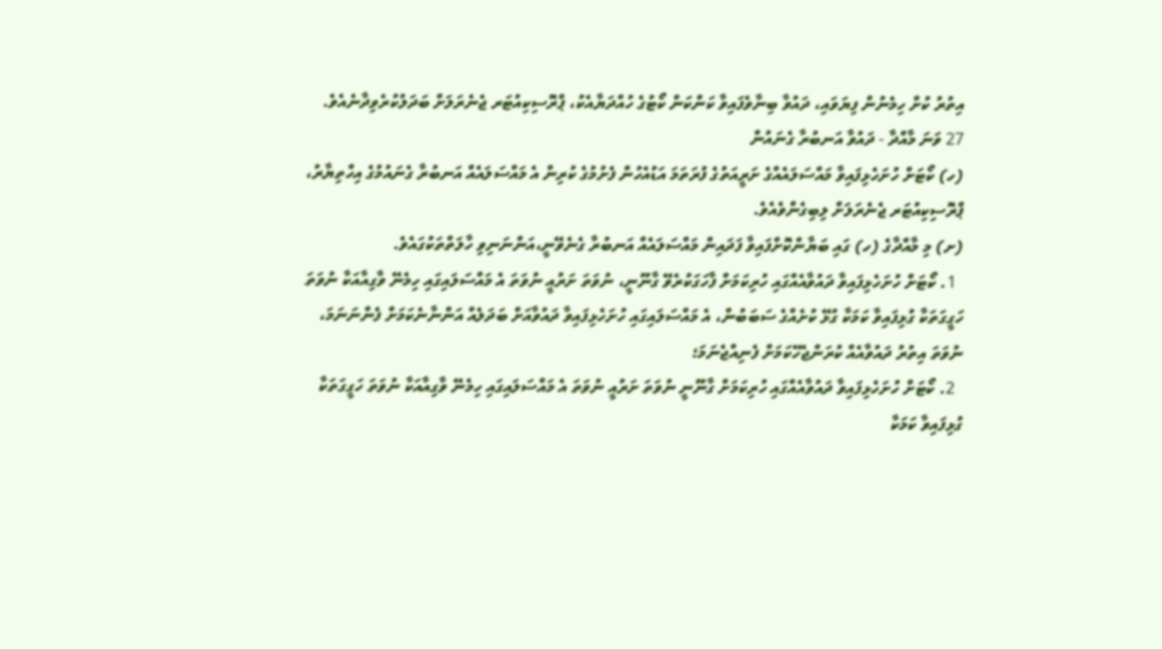އިތުރު ކުށް ހިމެނުން ފިޔަވައި، ދައުވާ ބިނާވެފައިވާ ކަންކަން ކޯޓުގެ ހުއްދަޔާއެކު، ޕްރޮސިކިއުޓަރ ޖެނެރަލަށް ބަދަލުކުރެވިދާނެއެވެ.
27 ވަނަ މާއްދާ - ދައުވާ އަނބުރާ ގެނައުން
(ހ) ކޯޓަށް ހުށަހެޅިފައިވާ މައްސަލައެއްގެ ށަރީއަތުގެ ފުރަތަމަ އަޑުއެހުން ފެށުމުގެ ކުރިން އެ މައްސަލައެއް އަނބުރާ ގެނައުމުގެ އިހްތިޔާރު، ޕްރޮސިކިއުޓަރ ޖެނެރަލަށް ލިބިގެންވެއެވެ.
(ށ) މި މާއްދާގެ (ހ) ގައި ބަޔާންކޮށްފައިވާ ފަދައިން މައްސަލައެއް އަނބުރާ ގެނެވޭނީ،އަންނަނިވި ހާލަތްތަކުގައެވެ.
  1. ކޯޓަށް ހުށަހެޅިފައިވާ ދައުވާއެއްގައި ހުރިކަމަށް ފާހަގަކުރެވޭ ގާނޫނީ، ނުވަތަ ށަރުއީ ނުވަތަ އެ މައްސަލައިގައި ހިމެނޭ ވާގިއާއަކާ ނުވަތަ ހަގީގަތަކާ ގުޅިފައިވާ ކަމަކާ ގުޅޭ ކުށެއްގެ ސަބަބުން، އެ މައްސަލައިގައި ހުށަހެޅިފައިވާ ދައުވާއަށް ބަދަލެއް އަންނާނެކަމަށް ފެންނަނަމަ، ނުވަތަ އިތުރު ދައުވާއެއް ކުރަންޖެހޭކަމަށް ފެނިއްޖެނަމަ؛
  2. ކޯޓަށް ހުށަހެޅިފައިވާ ދައުވާއެއްގައި ހުރިކަމަށް ގާނޫނީ ނުވަތަ ށަރުއީ ނުވަތަ އެ މައްސަލައިގައި ހިމެނޭ ވާގިއާއަކާ ނުވަތަ ހަގީގަތަކާ ގުޅިފައިވާ ކަމަކާ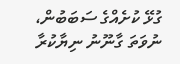ގުޅޭ ކުށެއްގެ ސަބަބުން، ނުވަތަ ގާނޫނު ނިޔާކުރާ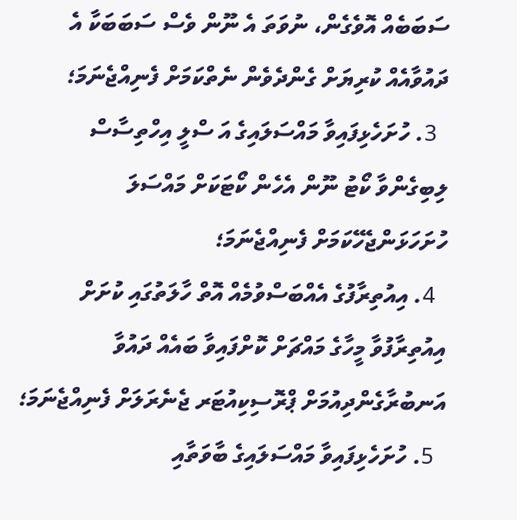ސަބަބެއް އޮވެގެން، ނުވަތަ އެ ނޫން ވެސް ސަބަބަކާ އެ ދައުވާއެއް ކުރިޔަށް ގެންދެވެން ނެތްކަމަށް ފެނިއްޖެނަމަ؛
  3. ހުށަހެޅިފައިވާ މައްސަލައިގެ އަ ސްލީ އިހްތިސާސް ލިބިގެންވާ ކޯޓު ނޫން އެހެން ކޯޓަކަށް މައްސަލަ ހުށަހަޅަންޖެހޭކަމަށް ފެނިއްޖެނަމަ؛
  4. އިއުތިރާފުގެ އެއްބަސްވުމެއް އޮތް ހާލަތުގައި ކުށަށް އިއުތިރާފުވާ މީހާގެ މައްޗަށް ކޮށްފައިވާ ބައެއް ދައުވާ އަނބުރާގެންދިއުމަށް ޕްރޮސިކިއުޓަރ ޖެނެރަލަށް ފެނިއްޖެނަމަ؛
  5. ހުށަހެޅިފައިވާ މައްސަލައިގެ ބާވަތާއި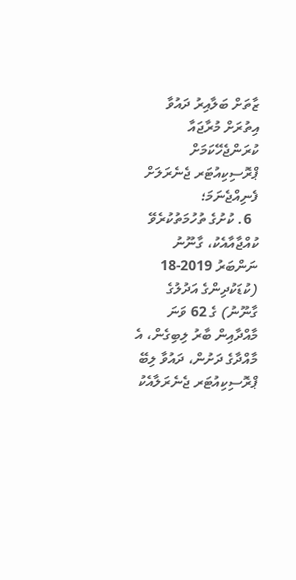ޒާތަށް ބަލާއިރު ދައުވާ އިތުރަށް މުރާޖައާ ކުރަންޖެހޭކަމަށް ޕްރޮސިކިއުޓަރ ޖެނެރަލަށް ފެނިއްޖެނަމަ؛
  6. ކުށުގެ ތުހުމަތުކުރެވޭ ކުއްޖާއާއެކު، ގާނޫނު ނަންބަރު 2019-18 (ކުޑަކުދިންގެ އަދުލުގެ ގާނޫނު) ގެ 62 ވަނަ މާއްދާއިން ބާރު ލިބިގެން، އެ މާއްދާގެ ދަށުން، ދައުވާ ލިބޭ ޕްރޮސިކިއުޓަރ ޖެނެރަލާއެކު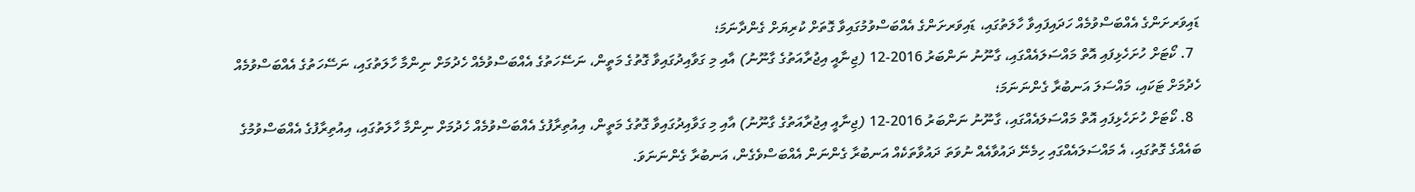ޑައިވަރށަންގެ އެއްބަސްވުމެއް ހަދައިފައިވާ ހާލަތުގައި، ޑައިވަރށަންގެ އެއްބަސްވުމުގައިވާ ގޮތަށް ކުރިޔަށް ގެންދާނަމަ؛
  7. ކޯޓަށް ހުށަހެޅިފައި އޮތް މައްސަލައެއްގައި، ގާނޫނު ނަންބަރު 2016-12 (ޖިނާއީ އިޖުރާއަތުގެ ގާނޫނު) އާއި މި ގަވާއިދުގައިވާ ގޮތުގެ މަތީން، ނަސޭހަތުގެ އެއްބަސްވުމެއް ހެދުމަށް ނިންމާ ހާލަތުގައި، ނަސޭހަތުގެ އެއްބަސްވުމެއް ހެދުމަށް ޓަކައި، މައްސަލަ އަނބުރާ ގެންނަނަމަ؛
  8. ކޯޓަށް ހުށަހެޅިފައި އޮތް މައްސަލައެއްގައި، ގާނޫނު ނަންބަރު 2016-12 (ޖިނާއީ އިޖުރާއަތުގެ ގާނޫނު) އާއި މި ގަވާއިދުގައިވާ ގޮތުގެ މަތީން، އިއުތިރާފުގެ އެއްބަސްވުމެއް ހެދުމަށް ނިންމާ ހާލަތުގައި، އިއުތިރާފުގެ އެއްބަސްވުމުގެ ބައެއްގެ ގޮތުގައި، އެ މައްސަލައެއްގައި ހިމެނޭ ދައުވާއެއް ނުވަތަ ދައުވާތަކެއް އަނބުރާ ގެންނަން އެއްބަސްވެގެން، އަނބުރާ ގެންނަނަވަ.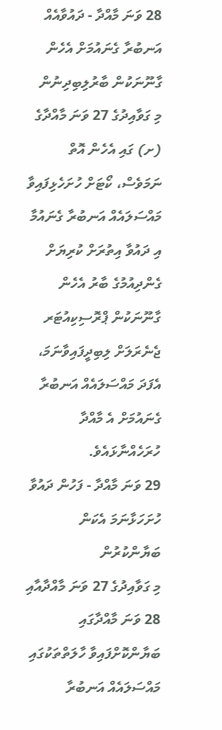28 ވަނަ މާއްދާ - ދައުވާއެއް އަނބުރާ ގެނައުމަށް އެހެން ގާނޫނަކުން ބާރުލިބިދިނުން
މި ގަވާއިދުގެ 27 ވަނަ މާއްދާގެ (ށ) ގައި އެހެން އޮތް ނަމަވެސް، ކޯޓަށް ހުށަހެޅިފައިވާ މައްސަލައެއް އަނބުރާ ގެނައުމާ އި ދައުވާ އިތުރަށް ކުރިޔަށް ގެންދިއުމުގެ ބާރު އެހެން ގާނޫނަކުން ޕްރޮސިކިއުޓަރ ޖެނެރަލަށް ލިބިދީފައިވާނަމަ، އެފަދަ މައްސަލައެއް އަނބުރާ ގެނައުމަށް އެ މާއްދާ ހުރަހެއްނާޅައެވެ.
29 ވަނަ މާއްދާ - ފަހުން ދައުވާ ހުށަހަޅާނަމަ އެކަން ބަޔާންކުރުން
މި ގަވާއިދުގެ 27 ވަނަ މާއްދާއާއި 28 ވަނަ މާއްދާގައި ބަޔާންކޮށްފައިވާ ހާލަތްތަކުގައި މައްސަލައެއް އަނބުރާ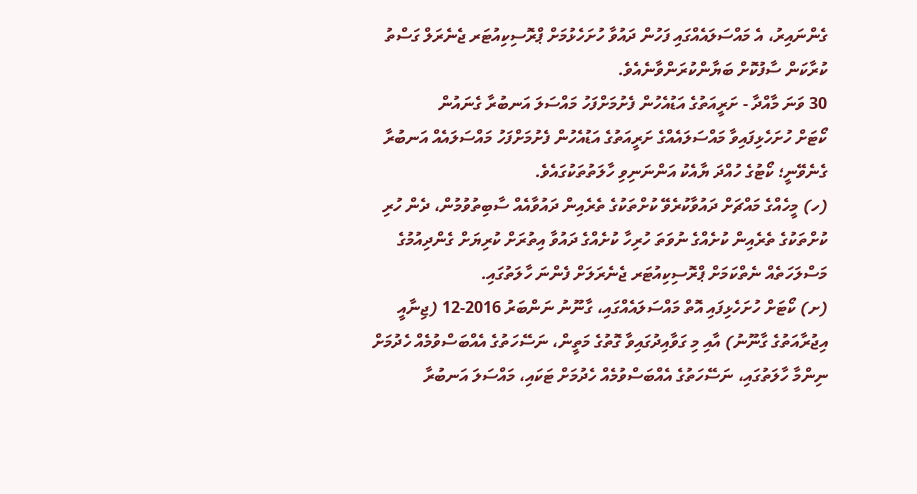ގެންނައިރު، އެ މައްސަލައެއްގައި ފަހުން ދައުވާ ހުށަހެޅުމަށް ޕްރޮސިކިއުޓަރ ޖެނެރަލް ގަސްތު ކުރާކަން ސާފުކޮށް ބަޔާންކުރަންވާނެއެވެ.
30 ވަނަ މާއްދާ - ށަރީއަތުގެ އަޑުއެހުން ފެށުމަށްފަހު މައްސަލަ އަނބުރާ ގެނައުން
ކޯޓަށް ހުށަހެޅިފައިވާ މައްސަލައެއްގެ ށަރީއަތުގެ އަޑުއެހުން ފެށުމަށްފަހު މައްސަލައެއް އަނބުރާ ގެނެވޭނީ؛ ކޯޓުގެ ހުއްދަ ޔާއެކު އަންނަނިވި ހާލަތުތަކުގައެވެ.
(ހ) މީހެއްގެ މައްޗަށް ދައުވާކުރެވޭ ކުށްތަކުގެ ތެރެއިން ދައުވާއެއް ސާބިތުވުމުން، ދެން ހުރި ކުށްތަކުގެ ތެރެއިން ކުށެއްގެ ނުވަތަ ހުރިހާ ކުށެއްގެ ދައުވާ އިތުރަށް ކުރިޔަށް ގެންދިއުމުގެ މަސްލަހަތެއް ނެތްކަމަށް ޕްރޮސިކިއުޓަރ ޖެނެރަލަށް ފެންނަ ހާލަތުގައި.
(ށ) ކޯޓަށް ހުށަހެޅިފައި އޮތް މައްސަލައެއްގައި، ގާނޫނު ނަންބަރު 2016-12 (ޖިނާއީ އިޖުރާއަތުގެ ގާނޫނު) އާއި މި ގަވާއިދުގައިވާ ގޮތުގެ މަތީން، ނަސޭހަތުގެ އެއްބަސްވުމެއް ހެދުމަށް ނިންމާ ހާލަތުގައި، ނަސޭހަތުގެ އެއްބަސްވުމެއް ހެދުމަށް ޓަކައި، މައްސަލަ އަނބުރާ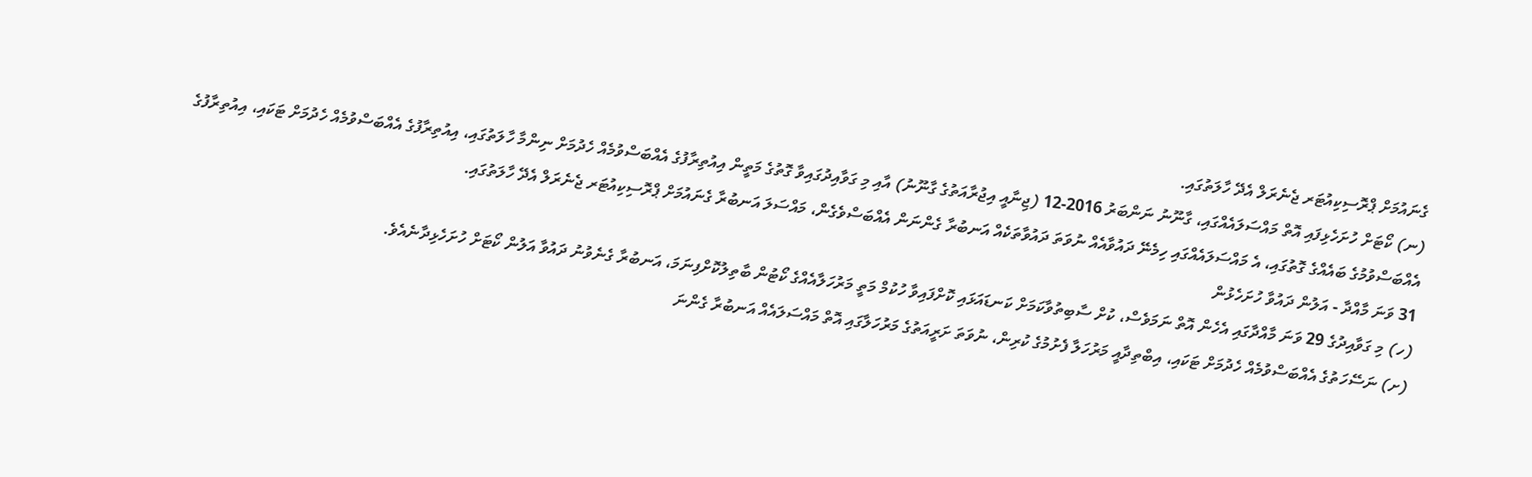ގެނައުމަށް ޕްރޮސިކިއުޓަރ ޖެނެރަލް އެދޭ ހާލަތުގައި.
(ނ) ކޯޓަށް ހުށަހެޅިފައި އޮތް މައްސަލައެއްގައި، ގާނޫނު ނަންބަރު 2016-12 (ޖިނާއީ އިޖުރާއަތުގެ ގާނޫނު) އާއި މި ގަވާއިދުގައިވާ ގޮތުގެ މަތީން އިއުތިރާފުގެ އެއްބަސްވުމެއް ހެދުމަށް ނިންމާ ހާލަތުގައި، އިއުތިރާފުގެ އެއްބަސްވުމެއް ހެދުމަށް ޓަކައި، އިއުތިރާފުގެ އެއްބަސްވުމުގެ ބައެއްގެ ގޮތުގައި، އެ މައްސަލައެއްގައި ހިމެނޭ ދައުވާއެއް ނުވަތަ ދައުވާތަކެއް އަނބުރާ ގެންނަން އެއްބަސްވެގެން، މައްސަލަ އަނބުރާ ގެނައުމަށް ޕްރޮސިކިއުޓަރ ޖެނެރަލް އެދޭ ހާލަތުގައި.
31 ވަނަ މާއްދާ - އަލުން ދައުވާ ހުށަހެޅުން
(ހ) މި ގަވާއިދުގެ 29 ވަނަ މާއްދާގައި އެހެން އޮތް ނަމަވެސް، ކުށް ސާބިތުވާކަމަށް ކަނޑައަޅައި ކޮށްފައިވާ ހުކުމް މަތީ މަރުހަލާއެއްގެ ކޯޓުން ބާތިލުކޮށްފިނަމަ، އަނބުރާ ގެނެވުނު ދައުވާ އަލުން ކޯޓަށް ހުށަހެޅިދާނެއެވެ.
(ށ) ނަސޭހަތުގެ އެއްބަސްވުމެއް ހެދުމަށް ޓަކައި، އިބްތިދާއީ މަރުހަލާ ފެށުމުގެ ކުރިން، ނުވަތަ ށަރީއަތުގެ މަރުހަލާގައި އޮތް މައްސަލައެއް އަނބުރާ ގެންނަ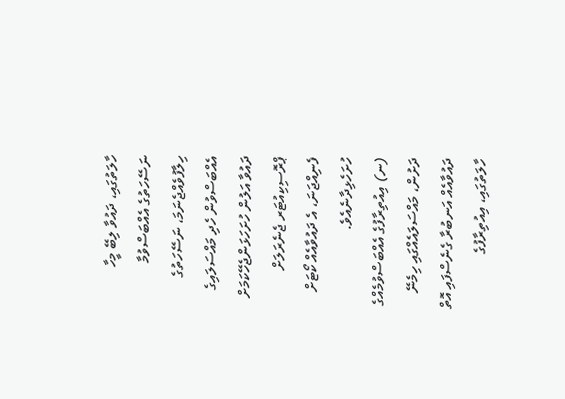ހާލަތުގައި، ދައުވާ ލިބޭ މީހާ ނަސޭހަތުގެ އެއްބަސްވުމާ ހިލާފުވެއްޖެނަމަ، ނަސޭހަތުގެ އެއްބަސްވުން ހެދި މައްސަލައިގެ ދައުވާ އަލުން ހުށަހަޅަންޖެހޭކަމަށް ޕްރޮސިކިއުޓަރ ޖެނެރަލަށް ފެނިއްޖަނަ، އެ ދައުވާއެއް ކޯޓަށް ހުށަހެޅިދާނެއެވެ.
(ނ) އިއުތިރާފުގެ އެއްބަސްވުމެއްގެ ދަށުން، މައްސަލައެއްގައި ހިމެނޭ ދައުވާއެއް އަނބުރާ ގެނެސްފައި އޮތް ހާލަތުގައި، އިއުތިރާފުގެ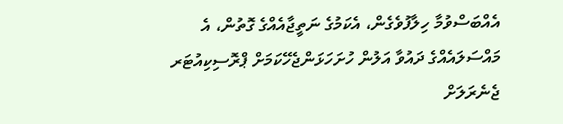އެއްބަސްވުމާ ހިލާފުވެގެން، އެކަމުގެ ނަތީޖާއެއްގެ ގޮތުން، އެ މައްސަލައެއްގެ ދައުވާ އަލުން ހުށަހަޅަންޖެހޭކަމަށް ޕްރޮސިކިއުޓަރ ޖެނެރަލަށް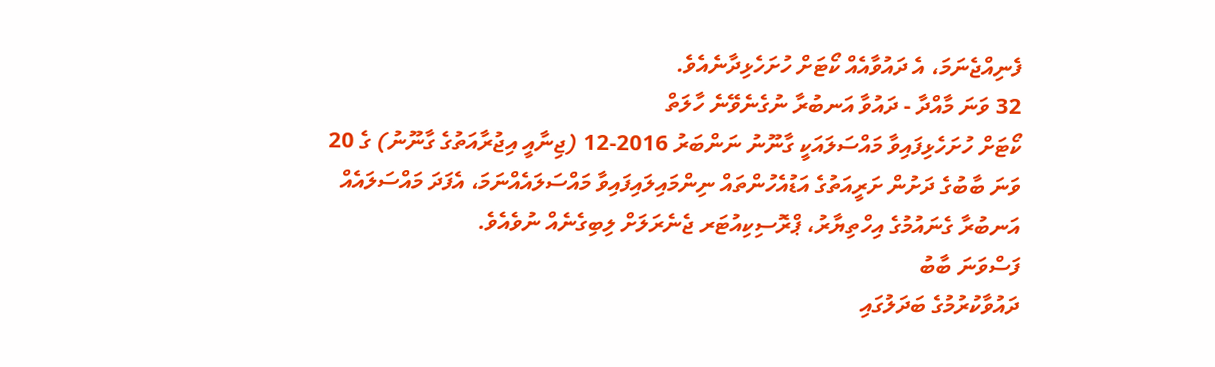ފެނިއްޖެނަމަ، އެ ދައުވާއެއް ކޯޓަށް ހުށަހެޅިދާނެއެވެ.
32 ވަނަ މާއްދާ - ދައުވާ އަނބުރާ ނުގެނެވޭނެ ހާލަތް
ކޯޓަށް ހުށަހެޅިފައިވާ މައްސަލައަކީ ގާނޫނު ނަންބަރު 2016-12 (ޖިނާއީ އިޖުރާއަތުގެ ގާނޫނު) ގެ 20 ވަނަ ބާބުގެ ދަށުން ށަރީއަތުގެ އަޑުއެހުންތައް ނިންމައިލައިފައިވާ މައްސަލައެއްނަމަ، އެފަދަ މައްސަލައެއް އަނބުރާ ގެނައުމުގެ އިހްތިޔާރު، ޕްރޮސިކިއުޓަރ ޖެނެރަލަށް ލިބިގެނެއް ނުވެއެވެ.
ފަސްވަނަ ބާބު
ދައުވާކުރުމުގެ ބަދަލުގައި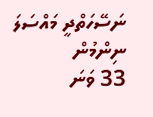ނަސޭހަތްދީ މައްސަލަ ނިންމުން
33 ވަނަ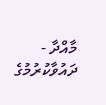މާއްދާ - ދައުވާކުރުމުގެ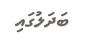ބަދަލުގައި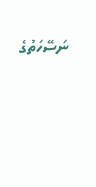ނަސޭހަތުގެ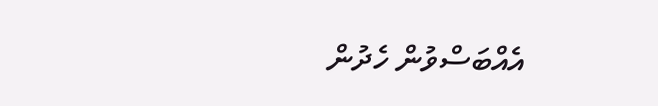އެއްބަސްވުން ހެދުން